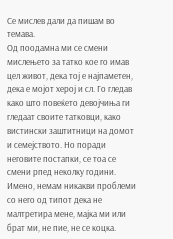Се мислев дали да пишам во темава.
Од поодамна ми се смени мислењето за татко кое го имав цел живот, дека тој е најпаметен, дека е мојот херој и сл. Го гледав како што повеќето девојчиња ги гледаат своите татковци, како вистински заштитници на домот и семејството. Но поради неговите постапки, се тоа се смени рпед неколку години.
Имено, немам никакви проблеми со него од типот дека не малтретира мене, мајка ми или брат ми, не пие, не се коцка.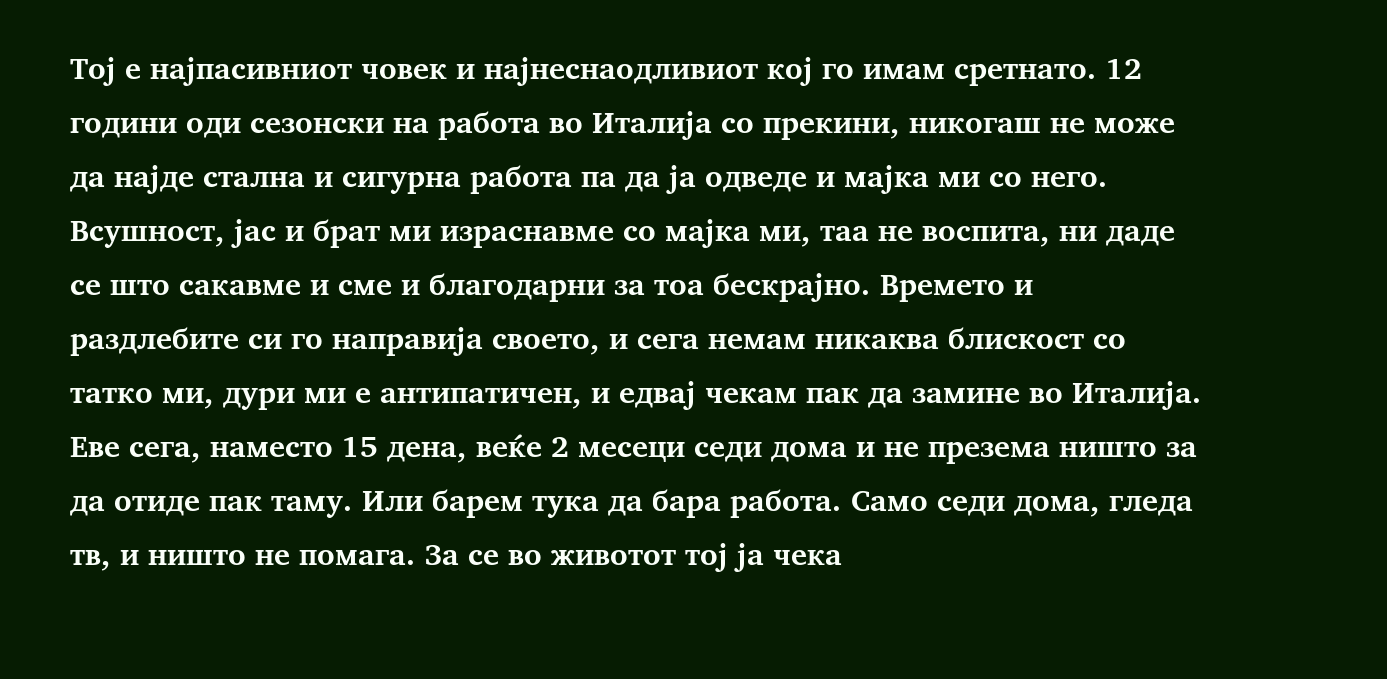Тој е најпасивниот човек и најнеснаодливиот кој го имам сретнато. 12 години оди сезонски на работа во Италија со прекини, никогаш не може да најде стална и сигурна работа па да ја одведе и мајка ми со него. Всушност, јас и брат ми израснавме со мајка ми, таа не воспита, ни даде се што сакавме и сме и благодарни за тоа бескрајно. Времето и раздлебите си го направија своето, и сега немам никаква блискост со татко ми, дури ми е антипатичен, и едвај чекам пак да замине во Италија. Еве сега, наместо 15 дена, веќе 2 месеци седи дома и не презема ништо за да отиде пак таму. Или барем тука да бара работа. Само седи дома, гледа тв, и ништо не помага. За се во животот тој ја чека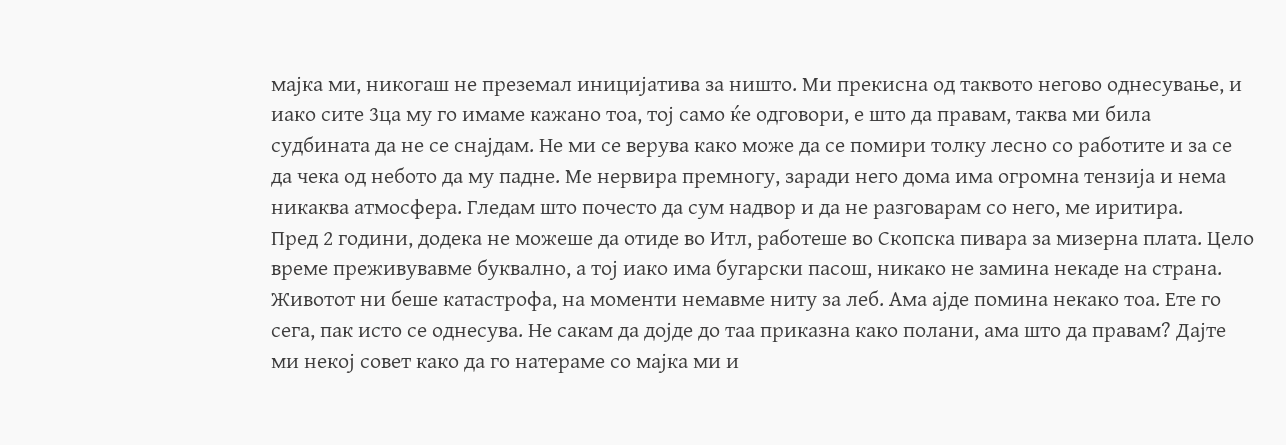мајка ми, никогаш не преземал иницијатива за ништо. Ми прекисна од таквото негово однесување, и иако сите 3ца му го имаме кажано тоа, тој само ќе одговори, е што да правам, таква ми била судбината да не се снајдам. Не ми се верува како може да се помири толку лесно со работите и за се да чека од небото да му падне. Ме нервира премногу, заради него дома има огромна тензија и нема никаква атмосфера. Гледам што почесто да сум надвор и да не разговарам со него, ме иритира.
Пред 2 години, додека не можеше да отиде во Итл, работеше во Скопска пивара за мизерна плата. Цело време преживувавме буквално, а тој иако има бугарски пасош, никако не замина некаде на страна. Животот ни беше катастрофа, на моменти немавме ниту за леб. Ама ајде помина некако тоа. Ете го сега, пак исто се однесува. Не сакам да дојде до таа приказна како полани, ама што да правам? Дајте ми некој совет како да го натераме со мајка ми и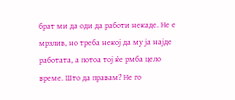брат ми да оди да работи некаде. Не е мрзлив, но треба некој да му ја најде работата, а потоа тој ќе рмба цело време. Што да правам? Не го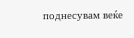поднесувам веќе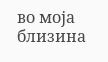во моја близина